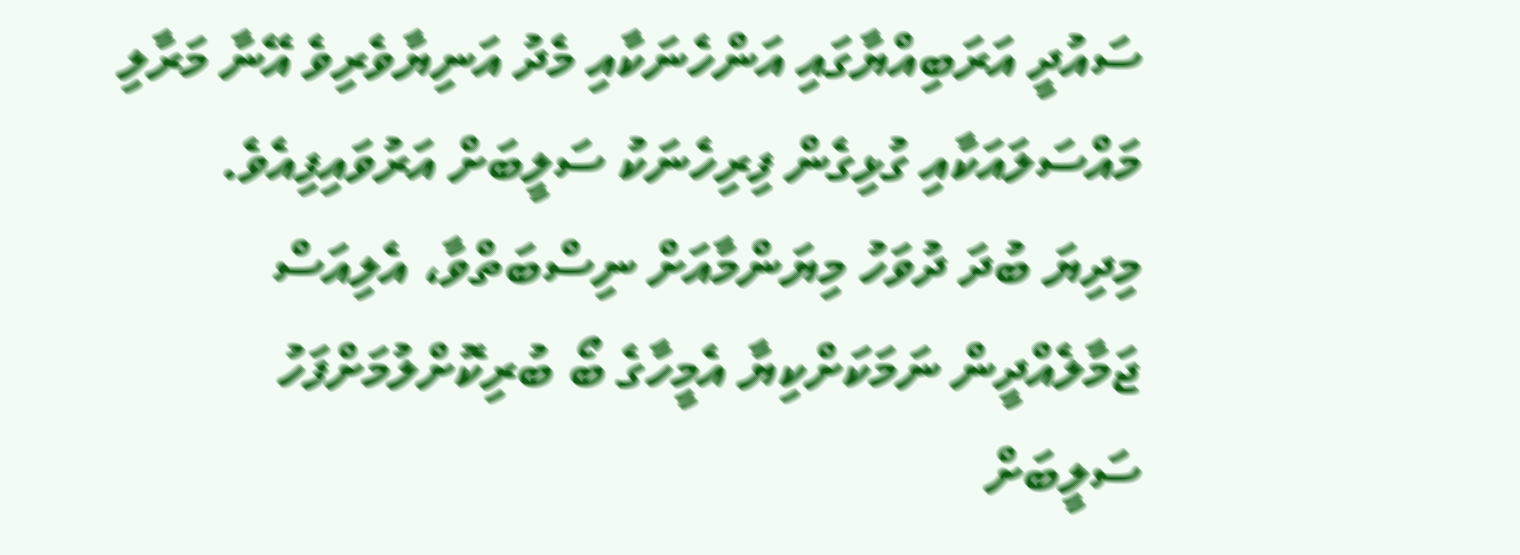ސައުދީ އަރަބިއްޔާގައި އަންހެނަކާއި މެދު އަނިޔާވެރިވެ އޭނާ މަރާލި މައްސަލައަކާއި ގުޅިގެން ފިރިހެނަކު ސަލީބަށް އަރުވައިފިއެވެ.
މިދިޔަ ބުދަ ދުވަހު މިޔަންމާއަށް ނިސްބަތްވާ، އެލިއަސް ޖަމާލެއްދީން ނަމަކަށްކިޔާ އެމީހާގެ ބޯ ބުރިކޮށްލުމަށްފަހު ސަލީބަށް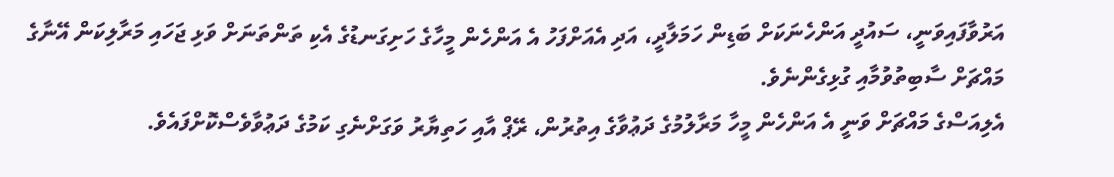އަރުވާފައިވަނީ، ސައުދީ އަންހެނަކަށް ބަޑިން ހަމަލާދީ، އަދި އެއަށްފަހު އެ އަންހެން މީހާގެ ހަށިގަނޑުގެ އެކި ތަންތަނަށް ވަޅި ޖަހައި މަރާލިކަން އޭނާގެ މައްޗަށް ސާބިތުވުމާއި ގުޅިގެންނެވެ.
އެލިއަސްގެ މައްޗަށް ވަނީ އެ އަންހެން މީހާ މަރާލުމުގެ ދަޢުވާގެ އިތުރުން، ރޭޕް އާއި ހަތިޔާރު ވަގަށްނެގި ކަމުގެ ދަޢުވާވެސްކޮށްފައެވެ.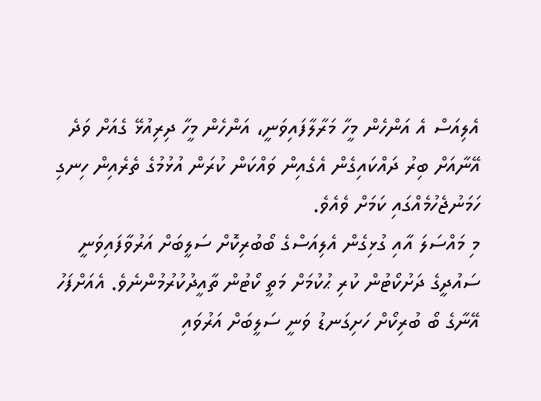އެލިއަސް އެ އަންހެން މީހާ މަރާލާފައިވަނީ، އަންހެން މީހާ ދިރިއުޅޭ ގެއަށް ވަދެ އޭނާއަށް ބިރު ދައްކައިގެން އެގެއިން ވައްކަން ކުރަން އުޅުމުގެ ތެރެއިން ހިނގި ހަމަނުޖެހުމެއްގައި ކަމަށް ވެއެވެ.
މި މައްސަލަ އާއި ގުޅިގެން އެލިއަސްގެ ބޯބުރިކޮށް ސަލީބަށް އަރުވާފައިވަނީ ސައުދީގެ ދަށުކޯޓުން ކުރި ޙުކުމަށް މަތީ ކޯޓުން ތާއީދުކުރުމުންނެވެ. އެއަށްފަހު އޭނާގެ ބޯ ބުރިކޯށް ހަށިގަނޑު ވަނީ ސަލީބަށް އަރުވައި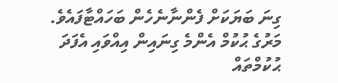ގިނަ ބަޔަކަށް ފެންނާނެހެން ބަހައްޓާފައެވެ.
މަރުގެ ޙުކުމް އެންމެ ގިނައިން އިއްވައި އެފަދަ ޙުކުމްތައް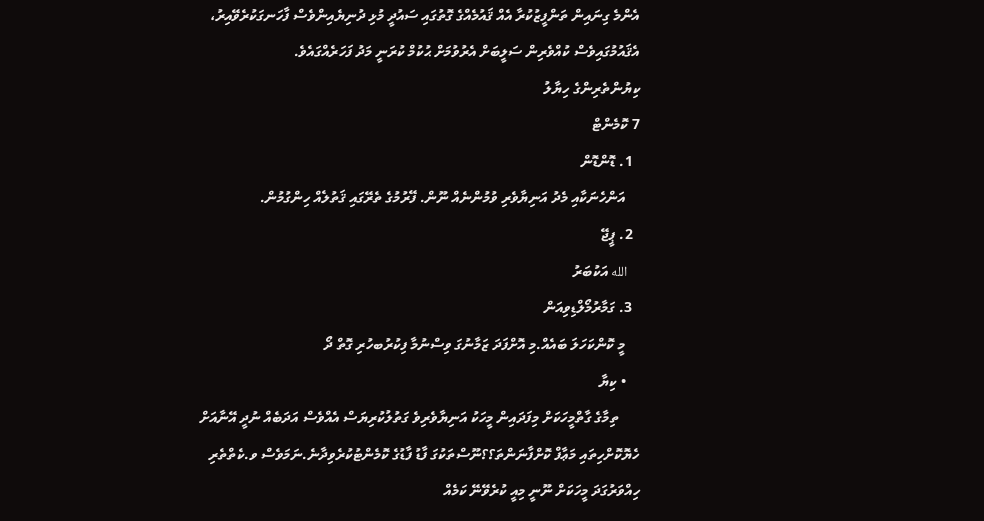އެންމެ ގިނައިން ތަންފީޒުކުރާ އެއް ޤައުމެއްގެ ގޮތުގައި ސައުދީ މުޅި ދުނިޔެއިންވެސް ފާހަނގަކުރެވޭއިރު، އެޤައުމުގައިވެސް ކުއްވެރިން ސަލީބަށް އެރުވުމަށް ޙުކުމް ކުރަނީ މަދު ފަހަރެއްގައެވެ.
ކިޔުންތެރިންގެ ހިޔާލު
7 ކޮމެންޓް
  1. ޑޮންޑޮން
    އަންހެނަކާއި މެދު އަނިޔާވެރި ވުމުންނެއް ނޫން. ފޭރުމުގެ ތެރޭގައި ޤަތުލެއް ހިންގުމުން.
  2. ޕީޖޭ
    الله އަކުބަރު
  3. ގަމާރުމޯލްޑިވިއަން
    މީ ކޮންކަހަލަ ބައެއް.މި އޮށްފަދަ ޒަމާނުގަ ވިސްނުމާ ފިކުރުބހުރި ގޮތް ދޯ
    • ކިޔާ
      ތިމާގެ ގާތްމީހަކަށް މިފަދައިން މީހަކު އަނިޔާވެރިވެ ގަތުލުކުރިޔަސް އެއްވެސް އަދަބެއް ނުދީ އޭނާއަށް ހެޔޮކޮށްހިތައި މަޢާފް ކޮށްފާނަންތަ؟؟ނޫސްތަކުގަ ފާޑު ފާޑުގެ ކޮމެންޓުކުރެވިދާނެ.ނަމަވެސް ވ.ކެތްތެރި ހިއްވަރުގަދަ މީހަކަށް ނޫނީ މިއީ ކުރެވޭނޭ ކަމެއް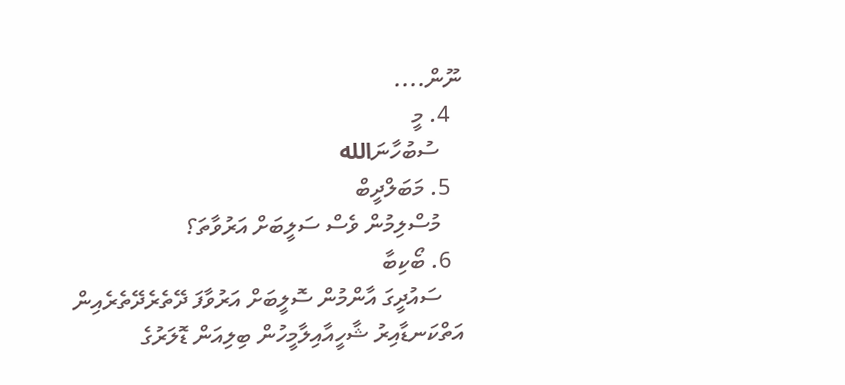ނޫން....
  4. މީ
    ސުބުހާނަالله
  5. މަބަލްދީބް
    މުސްލިމުން ވެސް ސަލީބަށް އަރުވާތަ؟
  6. ބޯކިބާ
    ސައުދީގަ އާންމުން ސޮލީބަށް އަރުވާފަ ދޭތެރެދޭތެރެއިން އަތްކަނޑާއިރު ޝާހީއާއިލާމީހުން ބިލިއަން ޑޮލަރުގެ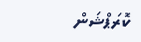ކޮރަޕްޝަން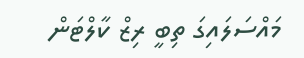މައްސަލައިގަ ތިބީ ރިޒް ކާލްޓަން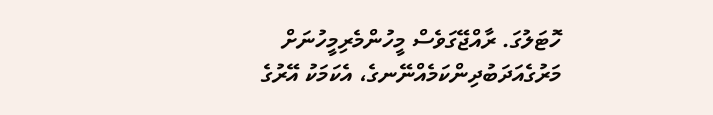ހޮޓަލުގަ. ރާއްޖޭގަވެސް މީހުންމެރިމީހުނަށް މަރުގެއަދަބުދިންކަމެއްނޭނގެ، އެކަމަކު އޭރުގެ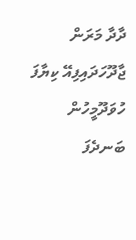ދާދާ މަރަން ޖާދޫހަދައިފިއޭ ކިޔާފަ ހުވަދޫމީހުން ބަނދެފަ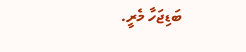ބަޑިޖަހާ މެރީ.